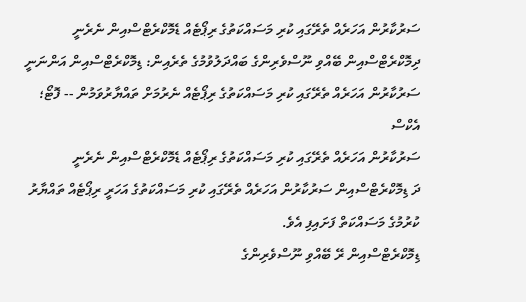ސަރުކާރުން އަހަރެއް ތެރޭގައި ކުރި މަސައްކަތުގެ ރިޕޯޓެއް ޑެމޮކްރެޓްސްއިން ނެރެނީ
ދިމޮކްރެޓްސްއިން ބޭއްވި ނޫސްވެރިންގެ ބައްދަލުވުމުގެ ތެރެއިން: ޑިމޮކްރެޓްސްއިން އަންނަނީ ސަރުކާރުން އަހަރެއް ތެރޭގައި ކުރި މަސައްކަތުގެ ރިޕޯޓެއް ނެރުމަށް ތައްޔާރުވަމުން -- ފޮޓޯ؛ އެކްސް
ސަރުކާރުން އަހަރެއް ތެރޭގައި ކުރި މަސައްކަތުގެ ރިޕޯޓެއް ޑެމޮކްރެޓްސްއިން ނެރެނީ
ދަ ޑިމޮކްރެޓްސްއިން ސަރުކާރުން އަހަރެއް ތެރޭގައި ކުރި މަސައްކަތުގެ އަހަރީ ރިޕޯޓެއް ތައްޔާރު ކުރުމުގެ މަސައްކަތް ފަށައިފި އެވެ.
ޑިމޮކްރެޓްސްއިން ރޭ ބޭއްވި ނޫސްވެރިންގެ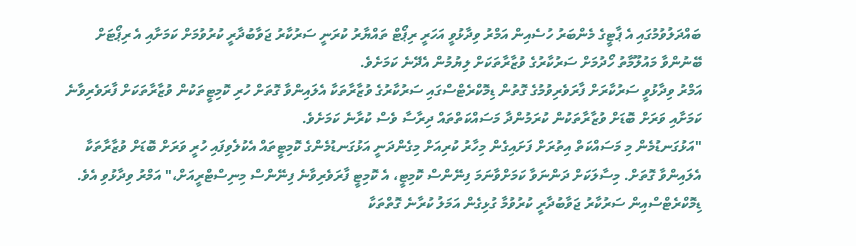ބައްދަލުވުމުގައި އެ ޕާޓީގެ މެންބަރު ހުސެއިން އަމްރު ވިދާޅުވީ އަހަރީ ރިޕޯޓް ތައްޔާރު ކުރަނީ ސަރުކާރު ޖަވާބުދާރީ ކުރުވުމަށް ކަމަށާއި އެ ރިޕޯޓަށް ބޭނުންވާ މައުލޫމާތު ހޯދުމަށް ސަރުކާރުގެ ވުޒާރާތަކަށް ލިޔުމުން އެދޭނެ ކަމަށެވެ.
އަމްރު ވިދާޅުވީ ސަރުކާރަށް ފާރަވެރިވުމުގެ ގޮތުން ޑިމޮކްރެޓްސްގައި ސަރުކާރުގެ ވުޒާރާތަކާ އެލައިންވާ ގޮތަށް ހުރި ކޮމިޓީތަކުން ވުޒާރާތަކަށް ފާރަވެރިވާނެ ކަމަށާއި ވަރަށް ބޮޑަށް ވުޒާރާތަކުން ކުރަމުންދާ މަސައްކަތްތައް ދިރާސާ ވެސް ކުރާނެ ކަމަށެވެ.
"އަޅުގަނޑުމެން މި މަސައްކަތް އިތުރަށް ފަށައިގެން މިހާރު ކުރިއަށް މިގެންދަނީ އަޅުގަނޑުމެންގެ ކޮމިޓީތައް އެކުލެވިފައި ހުރީ ވަރަށް ބޮޑަށް ވުޒާރާތަކާ އެލައިންވާ ގޮތަށް. މިސާލަކަށް ދަންނަވާ ކަމަށްވާނަމަ ފިނޭންސް ކޮމިޓީ، އެ ކޮމިޓީ ފާރަވެރިވާނެ ފިނޭންސް މިނިސްޓްރީއަށް،" އަމްރު ވިދާޅުވި އެވެ.
ޑިމޮކްރެޓްސްއިން ސަރުކާރު ޖަވާބުދާރީ ކުރުވުމާ ގުޅިގެން އަމަލު ކުރާނެ ގޮތްތަކާ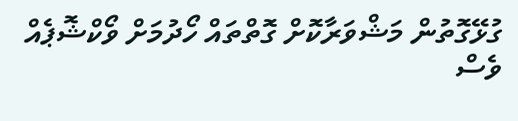ގުޅޭގޮތުން މަޝްވަރާކޮށް ގޮތްތައް ހޯދުމަށް ވޯކްޝޮޕެއް ވެސް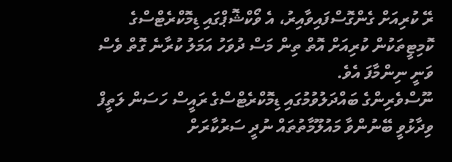ރޭ ކުރިއަށް ގެންގޮސްފައިވާއިރު، އެ ވޯކްޝޮޕްގައި ޑިމޮކްރެޓްސްގެ ކޮމިޓީތަކުން ކުރިއަށް އޮތް ތިން މަސް ދުވަހު އަމަލު ކުރާނެ ގޮތް ވެސް ވަނީ ނިންމާފަ އެވެ.
ނޫސްވެރިންގެ ބައްދަލުވުމުގައި ޑިމޮކްރެޓްސްގެ ރައީސް ހަސަން ލަތީފް ވިދާޅުވީ ބޭނުންވާ މައުލޫމާތުތައް ނުދީ ސަރުކާރަށް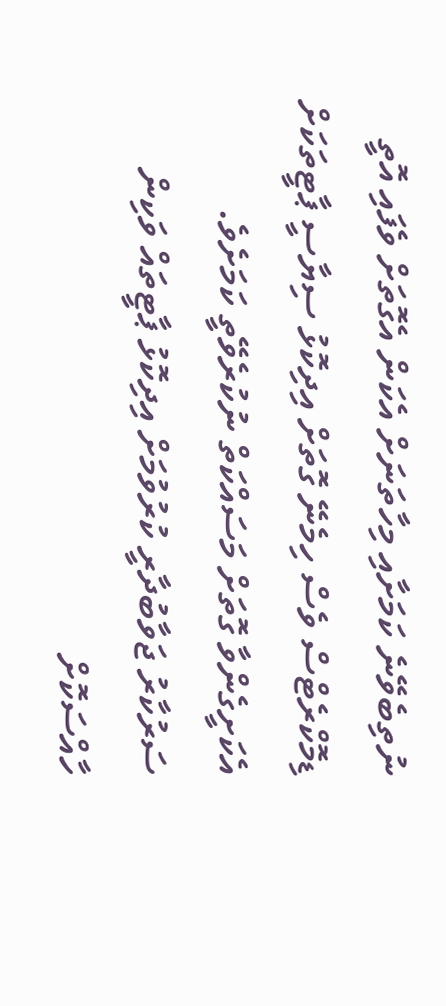ނުތިބެވޭނެ ކަމަށާއި މިހާތަނަށް އެކަން އެގޮތަށް ވެފައި އޮތީ ޑިމޮކްރެޓްސް ވެސް ހިމެނޭ ގޮތަށް އިދިކޮޅު ސިޔާސީ ޕާޓީތަކަށް އެކަށީގެންވާ ގޮތަށް މަސައްކަތް ނުކުރެވޭތީ ކަމަށެވެ.
ސަރުކާރު ޖަވާބުދާރީ ކުރުވުމަށް އިދިކޮޅު ޕާޓީތައް ވަކިން ހާއްސަކޮށް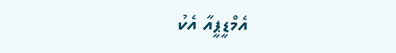އެމްޑީޕީއާ އެކު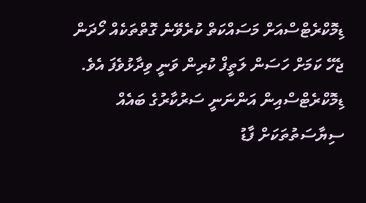ޑިމޮކްރެޓްސްއަށް މަސައްކަތް ކުރެވޭނެ ގޮތްތަކެއް ހޯދަން ޖެހޭ ކަމަށް ހަސަން ލަތީފް ކުރިން ވަނީ ވިދާޅުވެފަ އެވެ.
ޑިމޮކްރެޓްސްއިން އަންނަނީ ސަރުކާރުގެ ބައެއް ސިޔާސަތުތަކަށް ފާޑު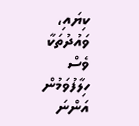ކިޔައި، ވައުދުތަކާ ވެސް ހިލާފުވަމުން އަންނަ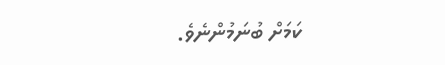ކަމަށް ބުނަމުންނެވެ.